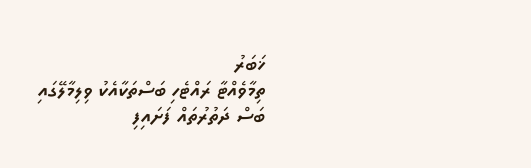ޚަބަރު
ތިމާވެއްޓާ ރައްޓެހި ބަސްތަކާއެކު ވިލިމާލޭގައި ބަސް ދަތުރުތައް ފަށައިފި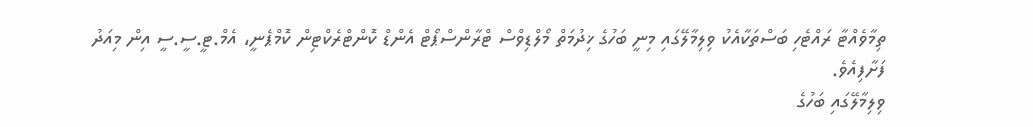ތިމާވެއްޓާ ރައްޓެހި ބަސްތަކާއެކު ވިލިމާލޭގައި މިނީ ބަހުގެ ޚިދުމަތް މޯލްޑިވްސް ޓްރާންސްޕޯޓް އެންޑް ކޮންޓްރެކްޓިން ކޮމްޕެނީ، އެމް.ޓީ.ސީ.ސީ އިން މިއަދު ފަށާފިއެވެ.
ވިލިމާލޭގައި ބަހުގެ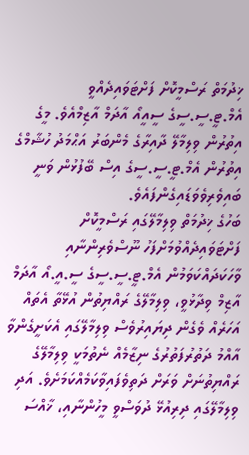ޚިދުމަތް ރަސްމީކޮށް ފަށްޓަވައިދެއްވީ އެމް.ޓީ.ސީ.ސީގެ ސީއީއޯ އާދަމް އާޒިމްއެވެ. މީގެ އިތުރުން ވިލިމާލޭ ދާއިރާގެ މެންބަރު އަޙްމަދު ހުޝާމްގެ އިތުރުން އެމް.ޓީ.ސީ.ސީގެ އިސް ބޭފުޅުން ވަނީ ބައިވެރިވެވަޑައިގެންފައެވެ.
ބަހުގެ ޚިދުމަތް ވިލިމާލޭގައި ރަސްމީކޮށް ފަށްޓަވައިދެއްވުމަށްފަހު ނޫސްވެރިންނާއި ވާހަކަދައްކަވަމުން އެމް.ޓީ.ސީ.ސީގެ ސީ.އީ.އޯ އާދަމް އާޒިމް ވިދާޅުވީ، ވިލިމާލޭގެ ރައްޔިތުން އުޅޭތާ އެތައް އަހަރެއް ވެގެން ދިޔައިރުވެސް ވިލިމާލޭގައި އެކަށީގެންވާ އާއްމު ދަތުރުފަތުރުގެ ނިޒާމެއް ނެތުމަކީ ވިލިމާލޭގެ ރައްޔިތުނަށް ވަރަށް ދަތިވެފައިވާކަމެއްކަމަށެވެ. އަދި ވިލިމާލޭގައި ދިރިއުޅޭ ދުވަސްވީ މީހުންނާއި، ޚާއްސަ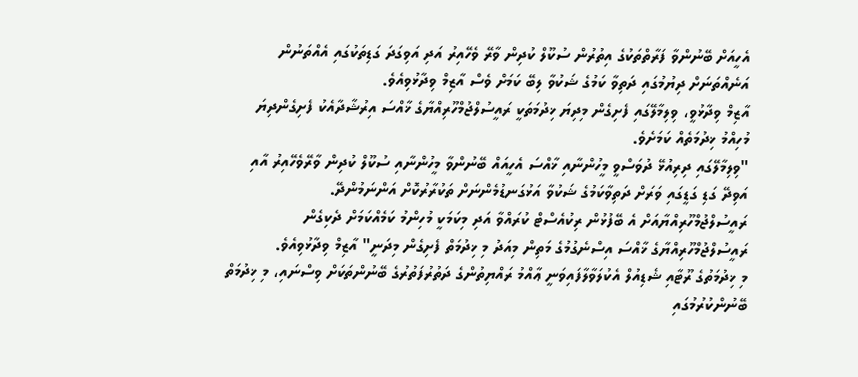އެހީއަށް ބޭނުންވާ ފަރާތްތަކުގެ އިތުރުން ސުކޫލް ކުދިން ވާރޭ ވެހޭއިރު އަދި އަވިގަދަ ގަޑިތަކުގައި އެއްތަނުން އަނެއްތަނަށް ދިޔުމުގައި ދަތިވާ ކަމުގެ ޝަކުވާ ލިބޭ ކަމަށް ވެސް އާޒިމް ވިދާޅުވިއެވެ.
އާޒިމް ވިދާޅުވީ، ވިލިމާލޭގައި ފެށިގެން މިދިޔަ ޚިދުމަތަކީ ރައީސުލްޖުމްހޫރިއްޔާގެ ޚާއްސަ އިރުޝާދާއެކު ފެށިގެންދިޔަ މުހިއްމު ޚިދުމަތެއް ކަމަށެވެ.
"ވިލިމާލޭގައި ދިރިއުޅޭ ދުވަސްވީ މީހުންނާއި ޚާއްސަ އެހީއައް ބޭނުންވާ މީހުންނާއި ސުކޫލް ކުދިން ވާރޭވެހޭއިރު އާއި އަވިދޭ ގަޑި ގަޑީގައި ވަރަށް ދަތިވާކަމުގެ ޝަކުވާ އަޅުގަނޑުމެންނަށް ތަކުރާރުކޮށް އަންނަމުންދޭ. ރައީސުލްޖުމްހޫރިއްޔާއަށް އެ ބޭފުޅުން ރިކުއެސްޓް ކުރައްވާ އަދި މިކަމަކީ މުހިންމު ކަމެއްކަމަށް ދެކިގެން ރައީސުލްޖުމްހޫރިއްޔާގެ ޚާއްސަ އިސްނެގުމުގެ މަތިން މިއަދު މި ޚިދުމަތް ފެށިގެން މިދަނީ" އާޒިމް ވިދާޅުވިއެވެ.
މި ޚިދުމަތުގެ ރޫޓާއި ޝެޑިއުލް އެކުލަވާލާފައިވަނީ ޢާއްމު ރައްޔިތުންގެ ދަތުރުފަތުރުގެ ބޭނުންތަކަށް ވިސްނައި، މި ޚިދުމަތް ބޭނުންކުރުމުގައި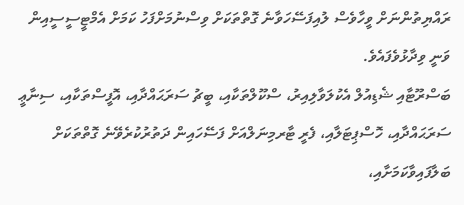ރައްޔިތުންނަށް ވީހާވެސް ލުއިފަސޭހަވާނެ ގޮތްތަކަށް ވިސްނުމަށްފަހު ކަމަށް އެމްޓީސީސީއިން ވަނީ ވިދާޅުވެފައެވެ.
ބަސްރޫޓާއި ޝެޑިއުލް އެކުލަވާލިއިރު، ސްކޫލްތަކާއި، ބީޗު ސަރަޙައްދާއި، އޮފީސްތަކާއި، ސިނާޢީ ސަރަޙައްދާއި، ހޮސްޕިޓަލާއި، ފެރީ ޓާރމިނަލްއަށް ފަސޭހައިން ދަތުރުކުރެވޭނެ ގޮތްތަކަށް ބަލާފައިވާކަމަށާއި،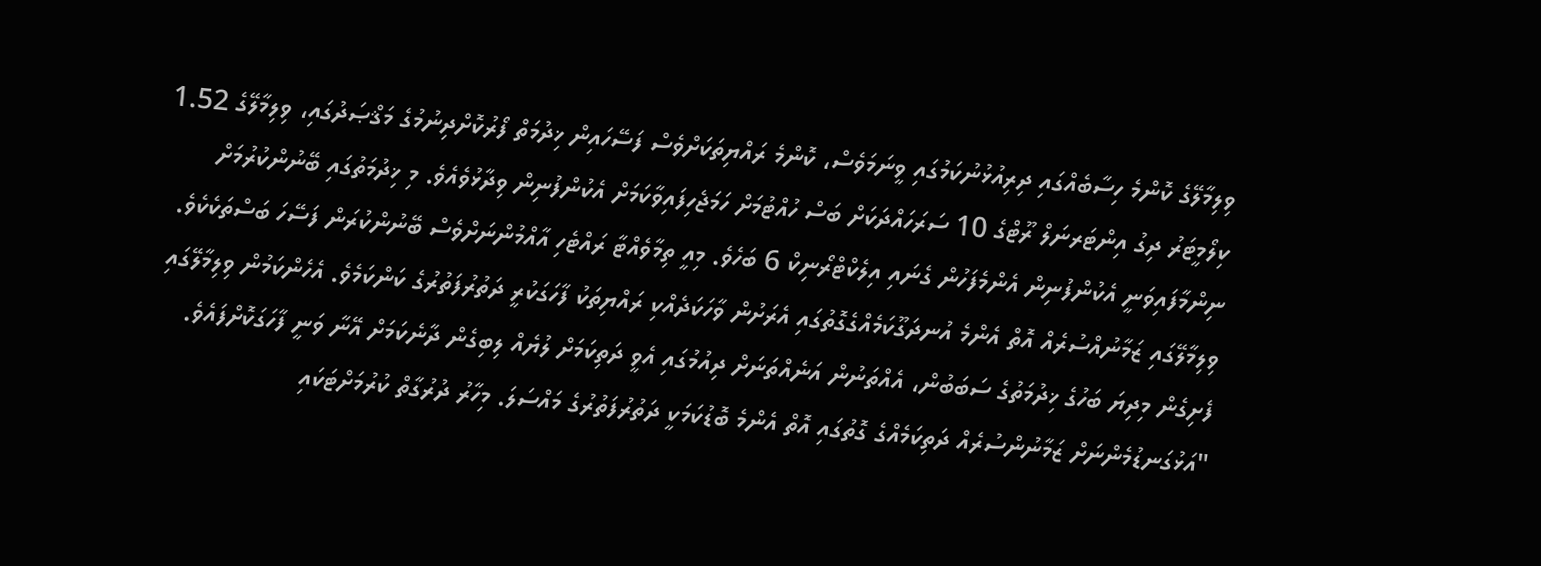ވިލިމާލޭގެ ކޮންމެ ހިސާބެއްގައި ދިރިއުޅުނުކަމުގައި ވީނަމަވެސް، ކޮންމެ ރައްޔިތަކަށްވެސް ފަސޭހައިން ޚިދުމަތް ފޯރުކޮށްދިނުމުގެ މަޤްޞަދުގައި، ވިލިމާލޭގެ 1.52 ކިލޯމީޓަރު ދިގު އިންޓަރނަލް ރޫޓްގެ 10 ސަރަހައްދަކަށް ބަސް ހުއްޓުމަށް ހަމަޖެހިފައިވާކަމަށް އެކުންފުނިން ވިދާޅުވެއެވެ. މި ޚިދުމަތުގައި ބޭނުންކުރުމަށް ނިންމާފައިވަނީ އެކުންފުނިން އެންމެފަހުން ގެނައި އިލެކްޓްރޯނިކް 6 ބަހެވެ. މިއީ ތިމާވެއްޓާ ރައްޓެހި އާއްމުންނަށްވެސް ބޭނުންކުރަން ފަސޭހަ ބަސްތަކެކެވެ.
ވިލިމާލޭގައި ޒަމާނުއްސުރެއް އޮތް އެންމެ އުނދަގޫކަމެއްގެގޮތުގައި އެރަށުން ވާހަކަދެއްކި ރައްޔިތަކު ފާހަގަކުރީ ދަތުރުފަތުރުގެ ކަންކަމެވެ. އެހެންކަމުން ވިލިމާލޭގައި ފެށިގެން މިދިޔަ ބަހުގެ ޚިދުމަތުގެ ސަބަބުން، އެއްތަނުން އަނެއްތަނަށް ދިއުމުގައި އެވީ ދަތިކަމަށް ލުޔެއް ލިބިގެން ދާނެކަމަށް އޭނާ ވަނީ ފާހަގަކޮށްފައެވެ.
"އަޅުގަނޑުމެންނަށް ޒަމާނުންސުރެއް ދަތިކަމެއްގެ ގޮތުގައި އޮތް އެންމެ ބޮޑުކަމަކީ ދަތުރުފަތުރުގެ މައްސަލަ. މިހާރު ދުރުގާތް ކުރުމަށްޓަކައި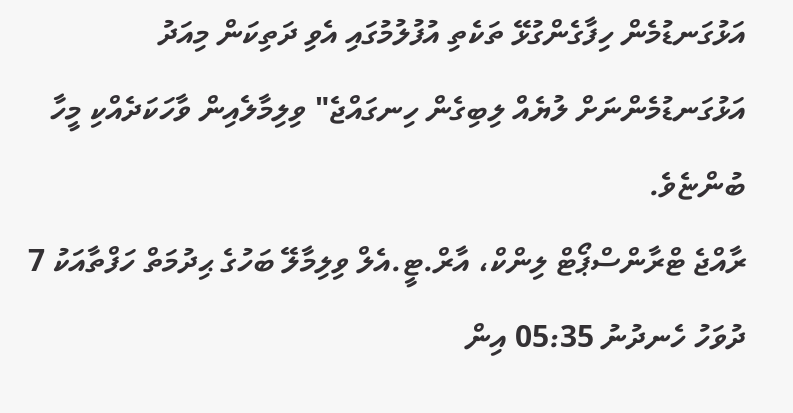އަޅުގަނޑުމެން ހިފާގެންގުޅޭ ތަކެތި އުފުލުމުގައި އެވި ދަތިކަން މިއަދު އަޅުގަނޑުމެންނަށް ލުޔެއް ލިބިގެން ހިނގައްޖެ" ވިލިމާލެއިން ވާހަކަދެއްކި މީހާ ބުންޏެވެ.
ރާއްޖެ ޓްރާންސްޕޯޓް ލިންކް، އާރް.ޓީ.އެލް ވިލިމާލޭ ބަހުގެ ޙިދުމަތް ހަފްތާއަކު 7 ދުވަހު ހެނދުނު 05:35 އިން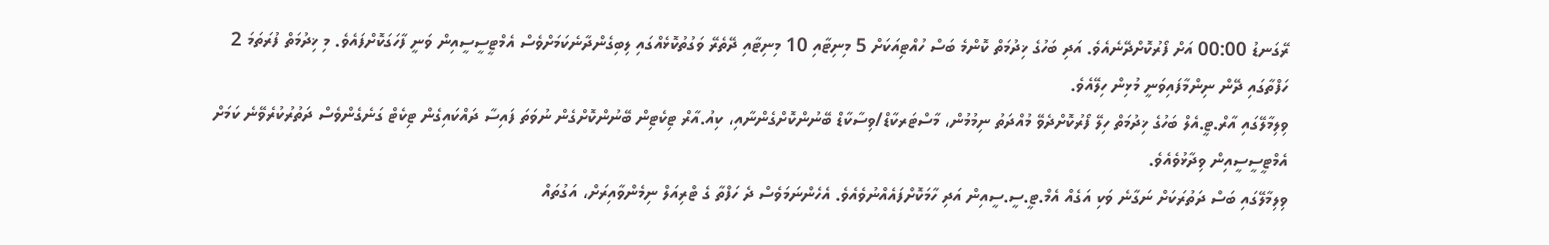ރޭގަނޑު 00:00 އަށް ފޯރުކޮށްދޭނެއެވެ. އަދި ބަހުގެ ޚިދުމަތް ކޮންމެ ބަސް ހުއްޓިއަކަށް 5 މިނިޓާއި 10 މިނިޓާއި ދޭތެރޭ ވަގުތުކޮޅެއްގައި ލިބިގެންދާނެކަމަށްވެސް އެމްޓީސީސީއިން ވަނީ ފާހަގަކޮށްފައެވެ. މި ޚިދުމަތް ފުރަތަމަ 2 ހަފްތާގައި ދޭން ނިންމާފައިވަނީ މުޅިން ހިލޭއެވެ.
ވިލިމާލޭގައި އާރް.ޓީ.އެލް ބަހުގެ ޚިދުމަތް ހިލޭ ފޯރުކޮށްދެވޭ މުއްދަތު ނިމުމުން، މާސްޓަރކާޑް/ވިސާކާޑް ބޭނުންކޮށްގެންނާއި، ކިއު.އާރް ޓިކެޓިން ބޭނުންކޮށްގެން ނުވަތަ ފައިސާ ދައްކައިގެން ޓިކެޓް ގަނެގެންވެސް ދަތުރުކުރެވޭނެ ކަމަށް އެމްޓީސީސީއިން ވިދާޅުވެއެވެ.
ވިލިމާލޭގައި ބަސް ދަތުރަކަށް ނަގާނެ ވަކި އަގެއް އެމް.ޓީ.ސީ.ސީއިން އަދި ހާމަކޮށްފައެއްނުވެއެވެ. އެހެންނަމަވެސް ދެ ހަފްތާ ގެ ޓްރިއަލް ނިމެންވާއިރަށް، އަގުތައް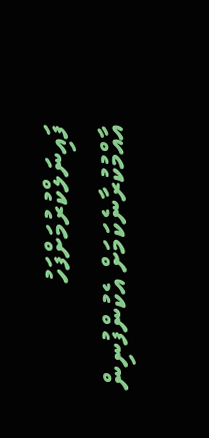ފައިނަލްކުރުމަށްފަހު އާއްމުކުރާނެކަމަށް އެކުންފުނިން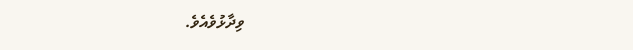ވިދާޅުވެއެވެ.